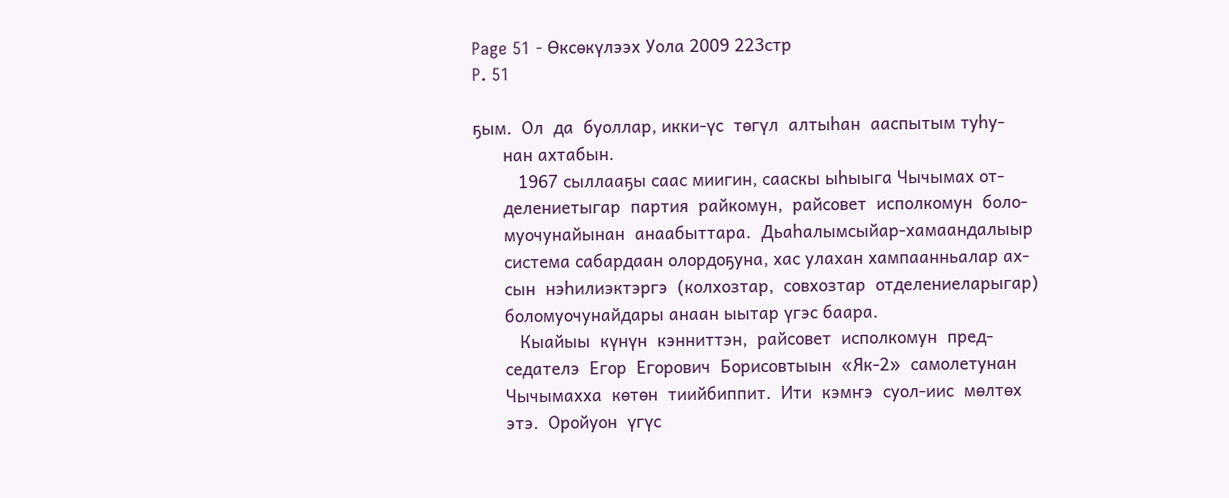Page 51 - Өксөкүлээх Уола 2009 223стр
P. 51

ҕым.  Ол  да  буоллар, икки-үс  төгүл  алтыһан  ааспытым туһу-
      нан ахтабын.
         1967 сыллааҕы саас миигин, сааскы ыһыыга Чычымах от-
      делениетыгар  партия  райкомун,  райсовет  исполкомун  боло-
      муочунайынан  анаабыттара.  Дьаһалымсыйар-хамаандалыыр
      система сабардаан олордоҕуна, хас улахан хампаанньалар ах-
      сын  нэһилиэктэргэ  (колхозтар,  совхозтар  отделениеларыгар)
      боломуочунайдары анаан ыытар үгэс баара.
         Кыайыы  күнүн  кэнниттэн,  райсовет  исполкомун  пред-
      седателэ  Егор  Егорович  Борисовтыын  «Як-2»  самолетунан
      Чычымахха  көтөн  тиийбиппит.  Ити  кэмҥэ  суол-иис  мөлтөх
      этэ.  Оройуон  үгүс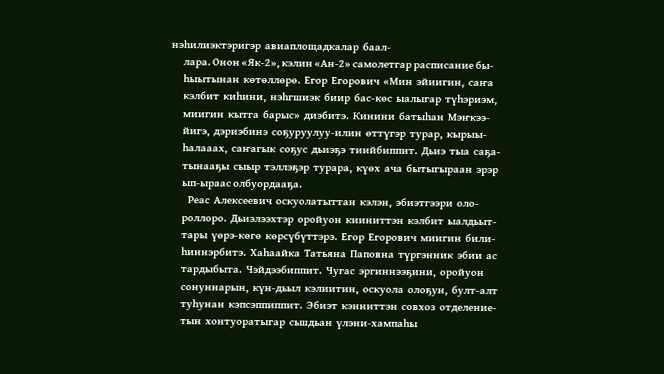нэһилиэктэригэр  авиаплощадкалар  баал-
      лара. Онон «Як-2», кэлин «Ан-2» самолетгар расписание бы-
      һыытынан  көтөллөрө.  Егор  Егорович  «Мин  эйиигин,  саҥа
      кэлбит  киһини,  нэһгшиэк  биир  бас-көс  ыалыгар  түһэриэм,
      миигин  кытга  барыс»  диэбитэ.  Кинини  батыһан  Мэҥкээ-
      йигэ,  дэриэбинэ  соҕуруулуу-илин  өттүгэр  турар,  кырыы-
      һалааах,  саҥагык  соҕус  дьиэҕэ  тиийбиппит.  Дьиэ  тыа  саҕа-
      тынааҕы  сыыр  тэллэҕэр  турара,  күөх  ача  бытыгыраан  эрэр
      ып-ыраас олбуордааҕа.
         Реас  Алексеевич  оскуолатыттан  кэлэн,  эбиэтгээри  оло-
      роллоро.  Дьиэлээхтэр  оройуон  кииниттэн  кэлбит  ыалдьыт-
      тары  үөрэ-көгө  көрсүбүттэрэ.  Егор  Егорович  миигин  били-
      һиннэрбитэ.  Хаһаайка  Татьяна  Паповна  түргэнник  эбии  ас
      тардыбыта.  Чэйдээбиппит.  Чугас  эргиннээҕини,  оройуон
      сонуннарын,  күн-дьыл  кэлиитин,  оскуола  олоҕун,  булт-алт
      туһунан  кэпсэппиппит.  Эбиэт  кэнниттэн  совхоз  отделение-
      тын  хонтуоратыгар  сьшдьан  үлэни-хампаһы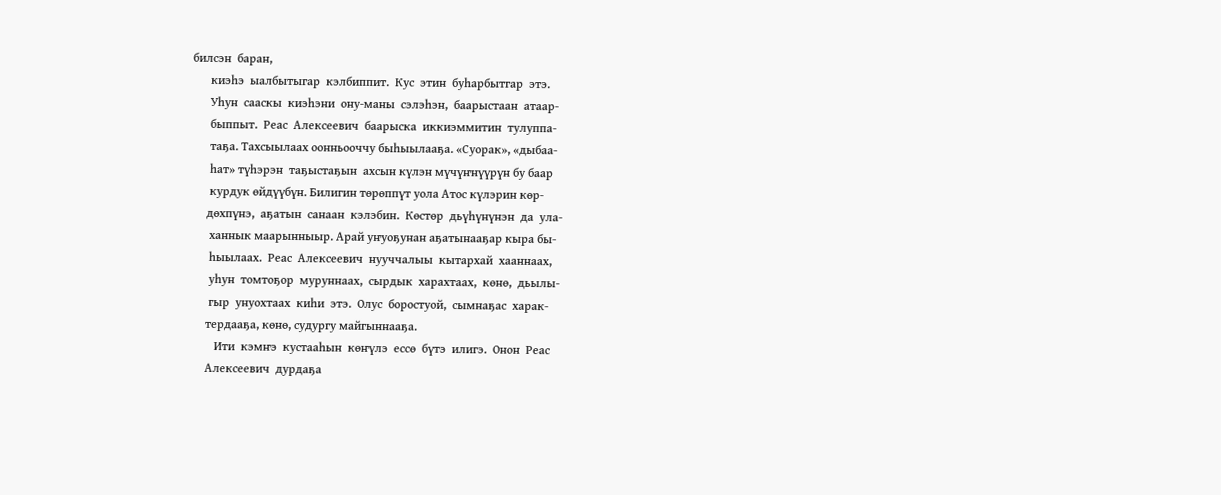билсэн  баран,
      киэһэ  ыалбытыгар  кэлбиппит.  Кус  этин  буһарбытгар  этэ.
      Уһун  сааскы  киэһэни  ону-маны  сэлэһэн,  баарыстаан  атаар-
      быппыт.  Реас  Алексеевич  баарыска  иккиэммитин  тулуппа-
      таҕа. Тахсыылаах оонньооччу быһыылааҕа. «Суорак», «дыбаа-
      һат» түһэрэн  таҕыстаҕын  ахсын күлэн мүчүҥнүүрүн бу баар
      курдук өйдүүбүн. Билигин төрөппүт уола Атос күлэрин көр-
     дөхпүнэ,  аҕатын  санаан  кэлэбин.  Көстөр  дьүһүнүнэн  да  ула-
      ханнык маарынныыр. Арай уҥуоҕунан аҕатынааҕар кыра бы-
      һыылаах.  Реас  Алексеевич  нууччалыы  кытархай  хааннаах,
      уһун  томтоҕор  муруннаах,  сырдык  харахтаах,  көнө,  дьылы-
      гыр  унуохтаах  киһи  этэ.  Олус  боростуой,  сымнаҕас  харак-
     тердааҕа, көнө, судургу майгыннааҕа.
        Ити  кэмҥэ  кустааһын  көҥүлэ  ессө  бүтэ  илигэ.  Онон  Реас
     Алексеевич  дурдаҕа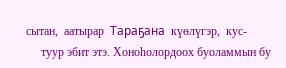сытан,  аатырар  Тараҕана  күөлүгэр,  кус-
     туур эбит этэ. Хоноһолордоох буоламмын бу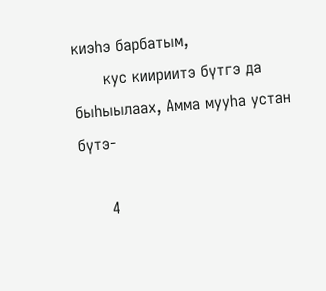киэһэ барбатым,
      кус киириитэ бүтгэ да быһыылаах, Амма мууһа устан бүтэ-

      4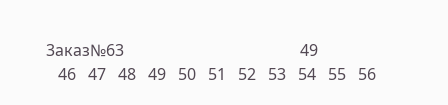3аказ№63                                            49
   46   47   48   49   50   51   52   53   54   55   56